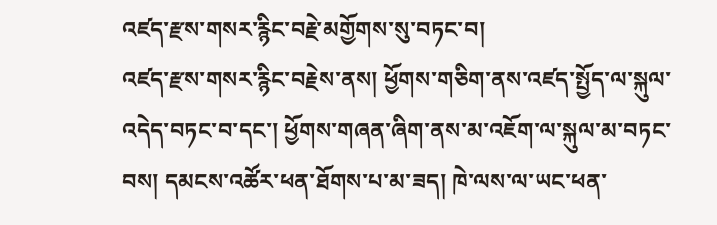འཛད་རྫས་གསར་རྙིང་བརྗེ་མགྱོགས་སུ་བཏང་བ།
འཛད་རྫས་གསར་རྙིང་བརྗེས་ནས། ཕྱོགས་གཅིག་ནས་འཛད་སྤྱོད་ལ་སྐུལ་འདེད་བཏང་བ་དང་། ཕྱོགས་གཞན་ཞིག་ནས་མ་འཇོག་ལ་སྐུལ་མ་བཏང་བས། དམངས་འཚོར་ཕན་ཐོགས་པ་མ་ཟད། ཁེ་ལས་ལ་ཡང་ཕན་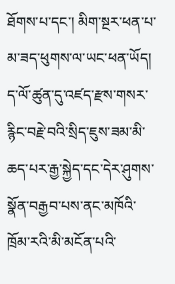ཐོགས་པ་དང་། མིག་སྔར་ཕན་པ་མ་ཟད་ཕུགས་ལ་ཡང་ཕན་ཡོད། ད་ལོ་ཚུན་དུ་འཛད་རྫས་གསར་རྙིང་བརྗེ་བའི་སྲིད་ཇུས་ཟམ་མི་ཆད་པར་རྒྱ་སྐྱེད་དང་དེར་ཤུགས་སྣོན་བརྒྱབ་པས་ནང་མཁོའི་ཁྲོམ་རའི་མི་མངོན་པའི་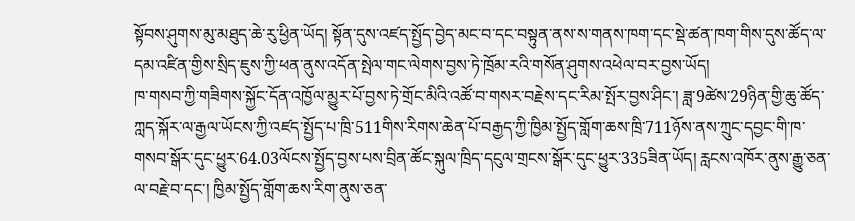སྟོབས་ཤུགས་མུ་མཐུད་ཆེ་རུ་ཕྱིན་ཡོད། སྟོན་དུས་འཛད་སྤྱོད་བྱེད་མང་བ་དང་བསྟུན་ནས་ས་གནས་ཁག་དང་སྡེ་ཚན་ཁག་གིས་དུས་ཚོད་ལ་དམ་འཛིན་གྱིས་སྲིད་ཇུས་ཀྱི་ཕན་ནུས་འདོན་སྤེལ་གང་ལེགས་བྱས་ཏེ་ཁྲོམ་རའི་གསོན་ཤུགས་འཕེལ་བར་བྱས་ཡོད།
ཁ་གསབ་ཀྱི་གཟིགས་སྐྱོང་དོན་འཁྱོལ་མྱུར་པོ་བྱས་ཏེ་གྲོང་མིའི་འཚོ་བ་གསར་བརྗེས་དང་རིམ་སྤོར་བྱས་ཤིང་། ཟླ་9ཚེས་29ཉིན་གྱི་ཆུ་ཚོད་ཀླད་སྐོར་ལ་རྒྱལ་ཡོངས་ཀྱི་འཛད་སྤྱོད་པ་ཁྲི་511གིས་རིགས་ཆེན་པོ་བརྒྱད་ཀྱི་ཁྱིམ་སྤྱོད་གློག་ཆས་ཁྲི་711ཉོས་ནས་ཀྲུང་དབྱང་གི་ཁ་གསབ་སྒོར་དུང་ཕྱུར་64.03ལོངས་སྤྱོད་བྱས་པས་བྲིན་ཚོང་སྐུལ་ཁྲིད་དངུལ་གྲངས་སྒོར་དུང་ཕྱུར་335ཟིན་ཡོད། རླངས་འཁོར་ནུས་རྒྱུ་ཅན་ལ་བརྗེ་བ་དང་། ཁྱིམ་སྤྱོད་གློག་ཆས་རིག་ནུས་ཅན་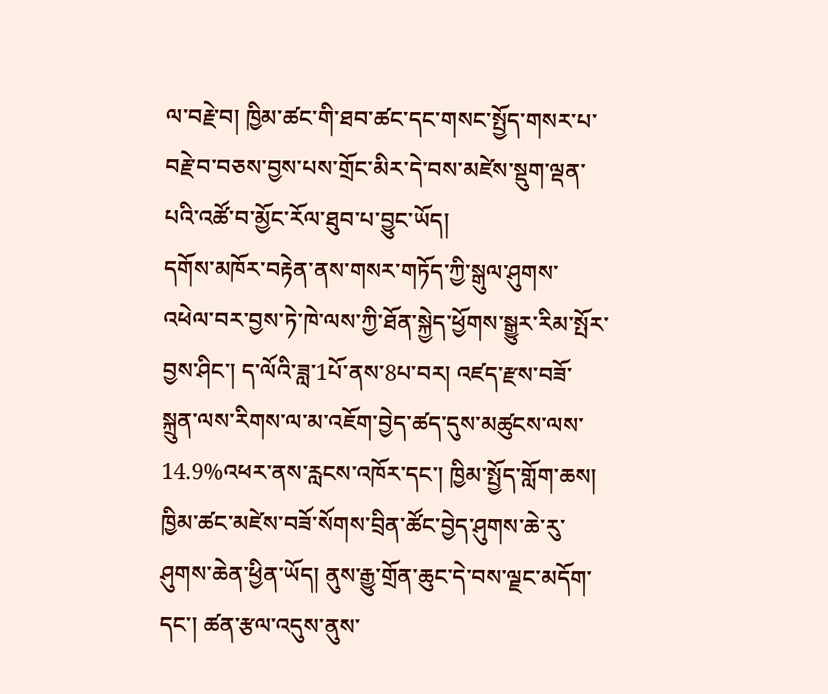ལ་བརྗེ་བ། ཁྱིམ་ཚང་གི་ཐབ་ཚང་དང་གསང་སྤྱོད་གསར་པ་བརྗེ་བ་བཅས་བྱས་པས་གྲོང་མིར་དེ་བས་མཛེས་སྡུག་ལྡན་པའི་འཚོ་བ་མྱོང་རོལ་ཐུབ་པ་བྱུང་ཡོད།
དགོས་མཁོར་བརྟེན་ནས་གསར་གཏོད་ཀྱི་སྒུལ་ཤུགས་འཕེལ་བར་བྱས་ཏེ་ཁེ་ལས་ཀྱི་ཐོན་སྐྱེད་ཕྱོགས་སྒྱུར་རིམ་སྤོར་བྱས་ཤིང་། ད་ལོའི་ཟླ་1པོ་ནས་8པ་བར། འཛད་རྫས་བཟོ་སྐྲུན་ལས་རིགས་ལ་མ་འཇོག་བྱེད་ཚད་དུས་མཚུངས་ལས་14.9%འཕར་ནས་རླངས་འཁོར་དང་། ཁྱིམ་སྤྱོད་གློག་ཆས། ཁྱིམ་ཚང་མཛེས་བཟོ་སོགས་བྲིན་ཚོང་བྱེད་ཤུགས་ཆེ་རུ་ཤུགས་ཆེན་ཕྱིན་ཡོད། ནུས་རྒྱུ་གྲོན་ཆུང་དེ་བས་ལྗང་མདོག་དང་། ཚན་རྩལ་འདུས་ནུས་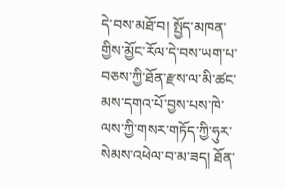དེ་བས་མཐོ་བ། སྤྱོད་མཁན་གྱིས་མྱོང་རོལ་དེ་བས་ཡག་པ་བཅས་ཀྱི་ཐོན་རྫས་ལ་མི་ཚང་མས་དགའ་པོ་བྱས་པས་ཁེ་ལས་ཀྱི་གསར་གཏོད་ཀྱི་ཧུར་སེམས་འཕེལ་བ་མ་ཟད། ཐོན་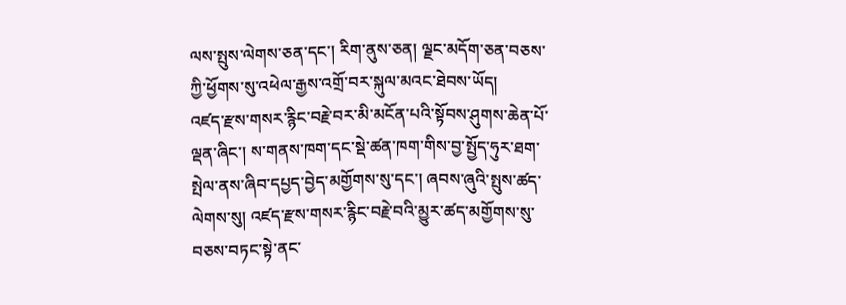ལས་སྤུས་ལེགས་ཅན་དང་། རིག་ནུས་ཅན། ལྗང་མདོག་ཅན་བཅས་ཀྱི་ཕྱོགས་སུ་འཕེལ་རྒྱས་འགྲོ་བར་སྐུལ་མའང་ཐེབས་ཡོད།
འཛད་རྫས་གསར་རྙིང་བརྗེ་བར་མི་མངོན་པའི་སྟོབས་ཤུགས་ཆེན་པོ་ལྡན་ཞིང་། ས་གནས་ཁག་དང་སྡེ་ཚན་ཁག་གིས་བྱ་སྤྱོད་ཧུར་ཐག་སྤེལ་ནས་ཞིབ་དཔྱད་བྱེད་མགྱོགས་སུ་དང་། ཞབས་ཞུའི་སྤུས་ཚད་ལེགས་སུ། འཛད་རྫས་གསར་རྙིང་བརྗེ་བའི་མྱུར་ཚད་མགྱོགས་སུ་བཅས་བཏང་སྟེ་ནང་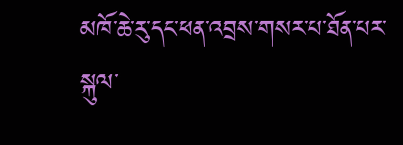མཁོ་ཆེ་རུ་དང་ཕན་འབྲས་གསར་པ་ཐོན་པར་སྐུལ་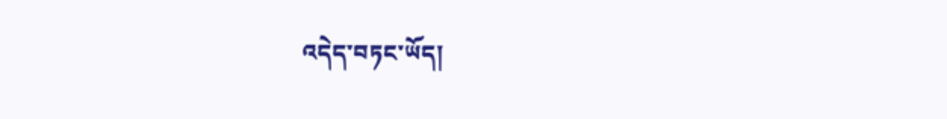འདེད་བཏང་ཡོད།